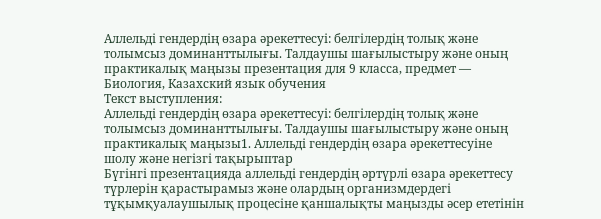Аллельді гендердің өзара әрекеттесуі: белгілердің толық және толымсыз доминанттылығы. Талдаушы шағылыстыру және оның практикалық маңызы презентация для 9 класса, предмет — Биология, Казахский язык обучения
Текст выступления:
Аллельді гендердің өзара әрекеттесуі: белгілердің толық және толымсыз доминанттылығы. Талдаушы шағылыстыру және оның практикалық маңызы1. Аллельді гендердің өзара әрекеттесуіне шолу және негізгі тақырыптар
Бүгінгі презентацияда аллельді гендердің әртүрлі өзара әрекеттесу түрлерін қарастырамыз және олардың организмдердегі тұқымқуалаушылық процесіне қаншалықты маңызды әсер ететінін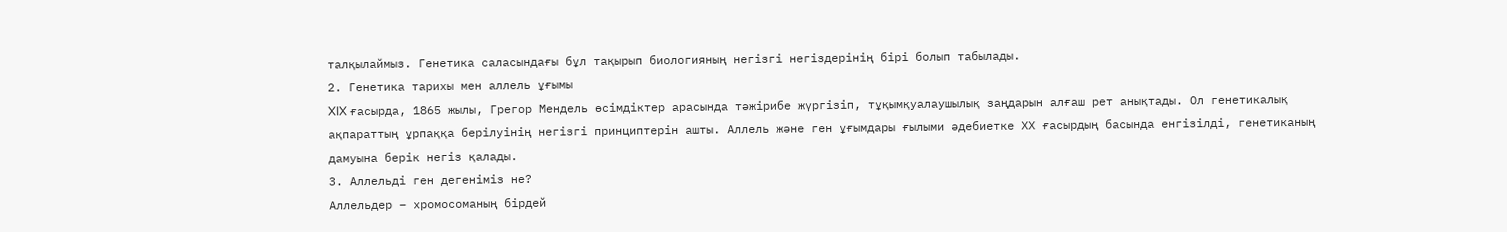талқылаймыз. Генетика саласындағы бұл тақырып биологияның негізгі негіздерінің бірі болып табылады.
2. Генетика тарихы мен аллель ұғымы
XIX ғасырда, 1865 жылы, Грегор Мендель өсімдіктер арасында тәжірибе жүргізіп, тұқымқуалаушылық заңдарын алғаш рет анықтады. Ол генетикалық ақпараттың ұрпаққа берілуінің негізгі принциптерін ашты. Аллель және ген ұғымдары ғылыми әдебиетке ХХ ғасырдың басында енгізілді, генетиканың дамуына берік негіз қалады.
3. Аллельді ген дегеніміз не?
Аллельдер – хромосоманың бірдей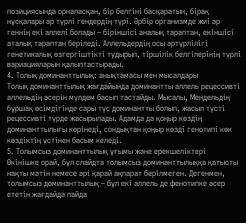позициясында орналасқан, бір белгіні басқаратын, бірақ нұсқалары әр түрлі гендердің түрі. Әрбір организмде жиі әр геннің екі аллелі болады – біріншісі аналық тараптан, екіншісі аталық тараптан беріледі. Аллельдердің осы әртүрлілігі генетикалық өзгергіштікті тудырып, тіршілік белгілерінің түрлі вариацияларын қалыптастырады.
4. Толық доминанттылық: анықтамасы мен мысалдары
Толық доминанттылық жағдайында доминантты аллель рецессивті аллельдің әсерін мүлдем басып тастайды. Мысалы, Мендельдің бұршақ өсімдігінде сары түс доминантты болып, жасыл түсті рецессивті түрде жасырылады. Адамда да қоңыр көздің доминанттылығы көрінеді, сондықтан қоңыр көзді генотипі көк көздіктің үстінен басым келеді.
5. Толымсыз доминанттылық ұғымы және ерекшеліктері
Өкінішке орай, бұл слайдта толымсыз доминанттылыққа қатысты нақты мәтін немесе әрі қарай ақпарат берілмеген. Дегенмен, толымсыз доминанттылық – бұл екі аллель де фенотипке әсер ететін жағдайда пайда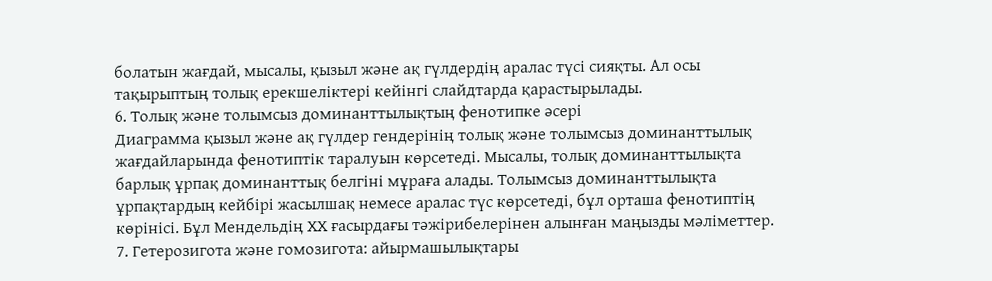болатын жағдай, мысалы, қызыл және ақ гүлдердің аралас түсі сияқты. Ал осы тақырыптың толық ерекшеліктері кейінгі слайдтарда қарастырылады.
6. Толық және толымсыз доминанттылықтың фенотипке әсері
Диаграмма қызыл және ақ гүлдер гендерінің толық және толымсыз доминанттылық жағдайларында фенотиптік таралуын көрсетеді. Мысалы, толық доминанттылықта барлық ұрпақ доминанттық белгіні мұраға алады. Толымсыз доминанттылықта ұрпақтардың кейбірі жасылшақ немесе аралас түс көрсетеді, бұл орташа фенотиптің көрінісі. Бұл Мендельдің ХХ ғасырдағы тәжірибелерінен алынған маңызды мәліметтер.
7. Гетерозигота және гомозигота: айырмашылықтары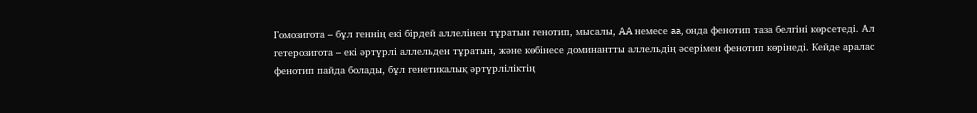Гомозигота – бұл геннің екі бірдей аллелінен тұратын генотип, мысалы, AA немесе aa, онда фенотип таза белгіні көрсетеді. Ал гетерозигота – екі әртүрлі аллельден тұратын, және көбінесе доминантты аллельдің әсерімен фенотип көрінеді. Кейде аралас фенотип пайда болады, бұл генетикалық әртүрліліктің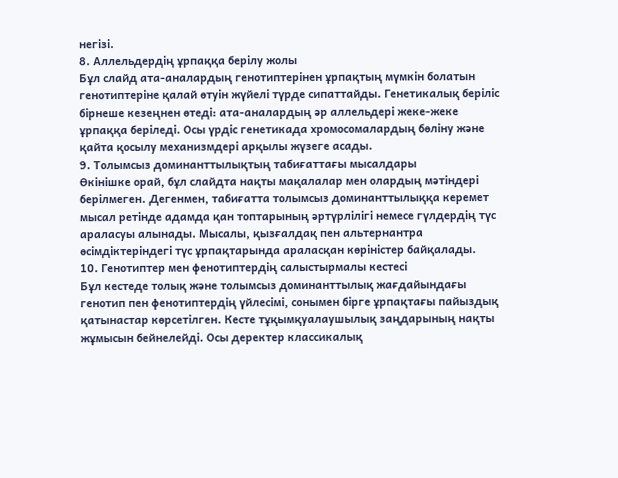негізі.
8. Аллельдердің ұрпаққа берілу жолы
Бұл слайд ата-аналардың генотиптерінен ұрпақтың мүмкін болатын генотиптеріне қалай өтуін жүйелі түрде сипаттайды. Генетикалық беріліс бірнеше кезеңнен өтеді: ата-аналардың әр аллельдері жеке-жеке ұрпаққа беріледі. Осы үрдіс генетикада хромосомалардың бөліну және қайта қосылу механизмдері арқылы жүзеге асады.
9. Толымсыз доминанттылықтың табиғаттағы мысалдары
Өкінішке орай, бұл слайдта нақты мақалалар мен олардың мәтіндері берілмеген. Дегенмен, табиғатта толымсыз доминанттылыққа керемет мысал ретінде адамда қан топтарының әртүрлілігі немесе гүлдердің түс араласуы алынады. Мысалы, қызғалдақ пен альтернантра өсімдіктеріндегі түс ұрпақтарында араласқан көріністер байқалады.
10. Генотиптер мен фенотиптердің салыстырмалы кестесі
Бұл кестеде толық және толымсыз доминанттылық жағдайындағы генотип пен фенотиптердің үйлесімі, сонымен бірге ұрпақтағы пайыздық қатынастар көрсетілген. Кесте тұқымқуалаушылық заңдарының нақты жұмысын бейнелейді. Осы деректер классикалық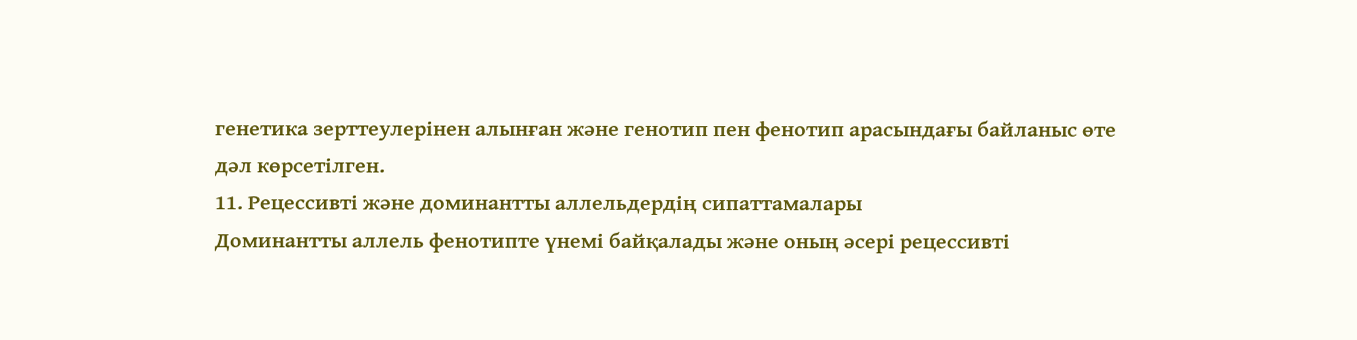генетика зерттеулерінен алынған және генотип пен фенотип арасындағы байланыс өте дәл көрсетілген.
11. Рецессивті және доминантты аллельдердің сипаттамалары
Доминантты аллель фенотипте үнемі байқалады және оның әсері рецессивті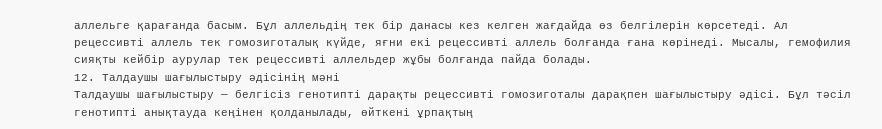аллельге қарағанда басым. Бұл аллельдің тек бір данасы кез келген жағдайда өз белгілерін көрсетеді. Ал рецессивті аллель тек гомозиготалық күйде, яғни екі рецессивті аллель болғанда ғана көрінеді. Мысалы, гемофилия сияқты кейбір аурулар тек рецессивті аллельдер жұбы болғанда пайда болады.
12. Талдаушы шағылыстыру әдісінің мәні
Талдаушы шағылыстыру — белгісіз генотипті дарақты рецессивті гомозиготалы дарақпен шағылыстыру әдісі. Бұл тәсіл генотипті анықтауда кеңінен қолданылады, өйткені ұрпақтың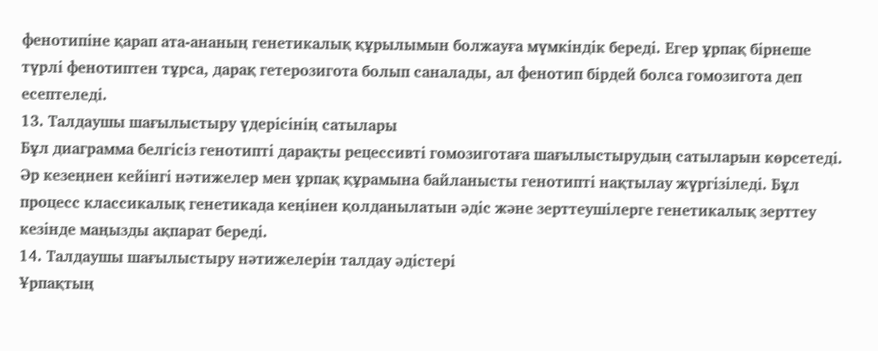фенотипіне қарап ата-ананың генетикалық құрылымын болжауға мүмкіндік береді. Егер ұрпақ бірнеше түрлі фенотиптен тұрса, дарақ гетерозигота болып саналады, ал фенотип бірдей болса гомозигота деп есептеледі.
13. Талдаушы шағылыстыру үдерісінің сатылары
Бұл диаграмма белгісіз генотипті дарақты рецессивті гомозиготаға шағылыстырудың сатыларын көрсетеді. Әр кезеңнен кейінгі нәтижелер мен ұрпақ құрамына байланысты генотипті нақтылау жүргізіледі. Бұл процесс классикалық генетикада кеңінен қолданылатын әдіс және зерттеушілерге генетикалық зерттеу кезінде маңызды ақпарат береді.
14. Талдаушы шағылыстыру нәтижелерін талдау әдістері
Ұрпақтың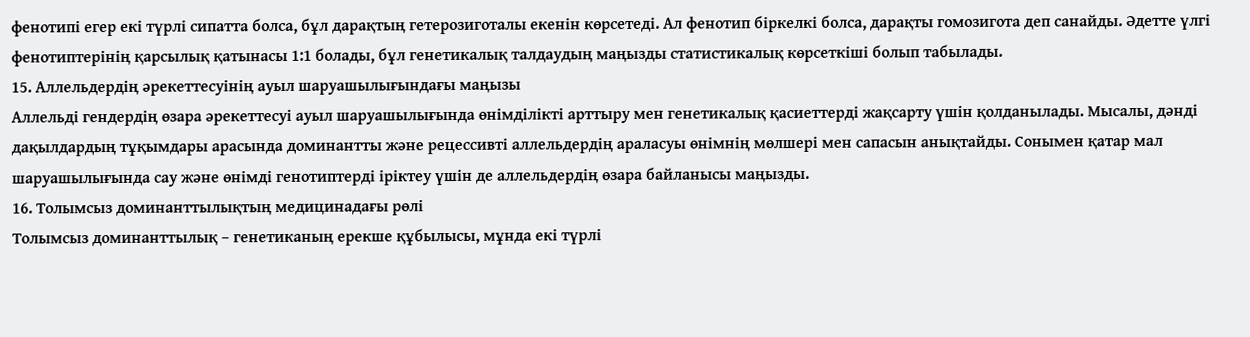фенотипі егер екі түрлі сипатта болса, бұл дарақтың гетерозиготалы екенін көрсетеді. Ал фенотип біркелкі болса, дарақты гомозигота деп санайды. Әдетте үлгі фенотиптерінің қарсылық қатынасы 1:1 болады, бұл генетикалық талдаудың маңызды статистикалық көрсеткіші болып табылады.
15. Аллельдердің әрекеттесуінің ауыл шаруашылығындағы маңызы
Аллельді гендердің өзара әрекеттесуі ауыл шаруашылығында өнімділікті арттыру мен генетикалық қасиеттерді жақсарту үшін қолданылады. Мысалы, дәнді дақылдардың тұқымдары арасында доминантты және рецессивті аллельдердің араласуы өнімнің мөлшері мен сапасын анықтайды. Сонымен қатар мал шаруашылығында сау және өнімді генотиптерді іріктеу үшін де аллельдердің өзара байланысы маңызды.
16. Толымсыз доминанттылықтың медицинадағы рөлі
Толымсыз доминанттылық – генетиканың ерекше құбылысы, мұнда екі түрлі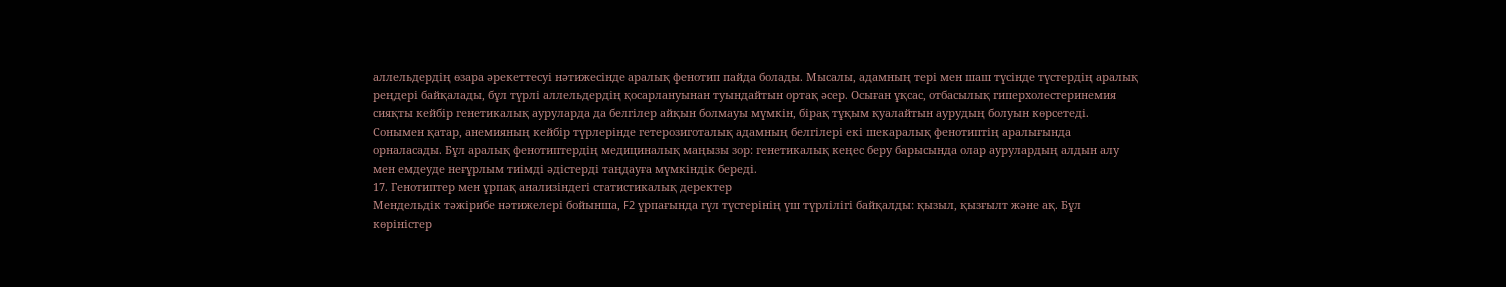аллельдердің өзара әрекеттесуі нәтижесінде аралық фенотип пайда болады. Мысалы, адамның тері мен шаш түсінде түстердің аралық реңдері байқалады, бұл түрлі аллельдердің қосарлануынан туындайтын ортақ әсер. Осыған ұқсас, отбасылық гиперхолестеринемия сияқты кейбір генетикалық ауруларда да белгілер айқын болмауы мүмкін, бірақ тұқым қуалайтын аурудың болуын көрсетеді. Сонымен қатар, анемияның кейбір түрлерінде гетерозиготалық адамның белгілері екі шекаралық фенотиптің аралығында орналасады. Бұл аралық фенотиптердің медициналық маңызы зор: генетикалық кеңес беру барысында олар аурулардың алдын алу мен емдеуде неғұрлым тиімді әдістерді таңдауға мүмкіндік береді.
17. Генотиптер мен ұрпақ анализіндегі статистикалық деректер
Мендельдік тәжірибе нәтижелері бойынша, F2 ұрпағында гүл түстерінің үш түрлілігі байқалды: қызыл, қызғылт және ақ. Бұл көріністер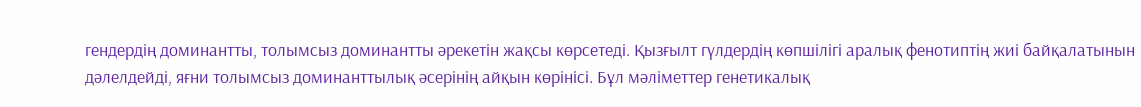гендердің доминантты, толымсыз доминантты әрекетін жақсы көрсетеді. Қызғылт гүлдердің көпшілігі аралық фенотиптің жиі байқалатынын дәлелдейді, яғни толымсыз доминанттылық әсерінің айқын көрінісі. Бұл мәліметтер генетикалық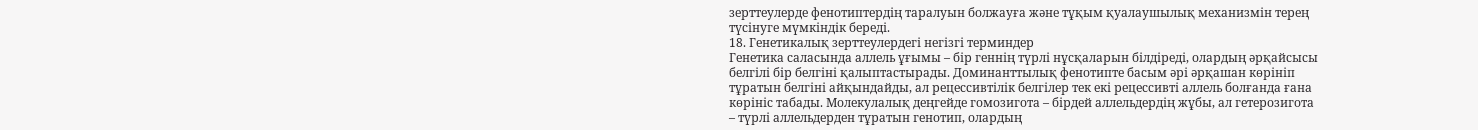зерттеулерде фенотиптердің таралуын болжауға және тұқым қуалаушылық механизмін терең түсінуге мүмкіндік береді.
18. Генетикалық зерттеулердегі негізгі терминдер
Генетика саласында аллель ұғымы – бір геннің түрлі нұсқаларын білдіреді, олардың әрқайсысы белгілі бір белгіні қалыптастырады. Доминанттылық фенотипте басым әрі әрқашан көрініп тұратын белгіні айқындайды, ал рецессивтілік белгілер тек екі рецессивті аллель болғанда ғана көрініс табады. Молекулалық деңгейде гомозигота – бірдей аллельдердің жұбы, ал гетерозигота – түрлі аллельдерден тұратын генотип, олардың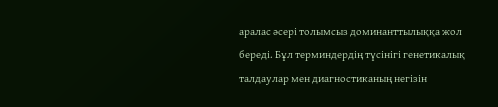аралас әсері толымсыз доминанттылыққа жол береді. Бұл терминдердің түсінігі генетикалық талдаулар мен диагностиканың негізін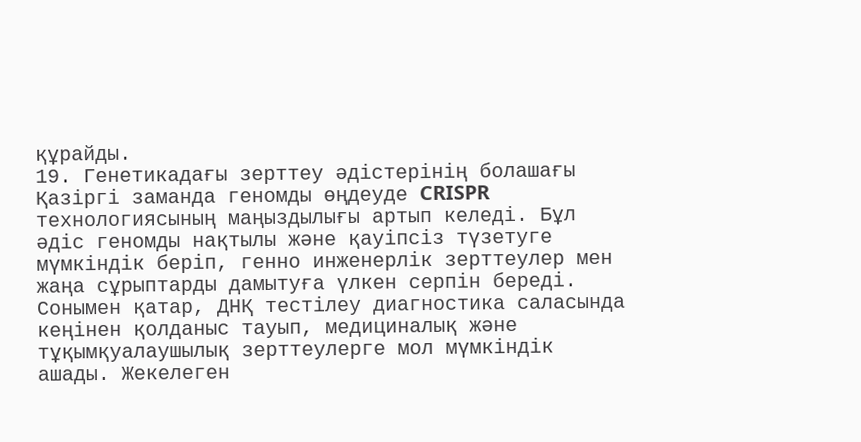құрайды.
19. Генетикадағы зерттеу әдістерінің болашағы
Қазіргі заманда геномды өңдеуде CRISPR технологиясының маңыздылығы артып келеді. Бұл әдіс геномды нақтылы және қауіпсіз түзетуге мүмкіндік беріп, генно инженерлік зерттеулер мен жаңа сұрыптарды дамытуға үлкен серпін береді. Сонымен қатар, ДНҚ тестілеу диагностика саласында кеңінен қолданыс тауып, медициналық және тұқымқуалаушылық зерттеулерге мол мүмкіндік ашады. Жекелеген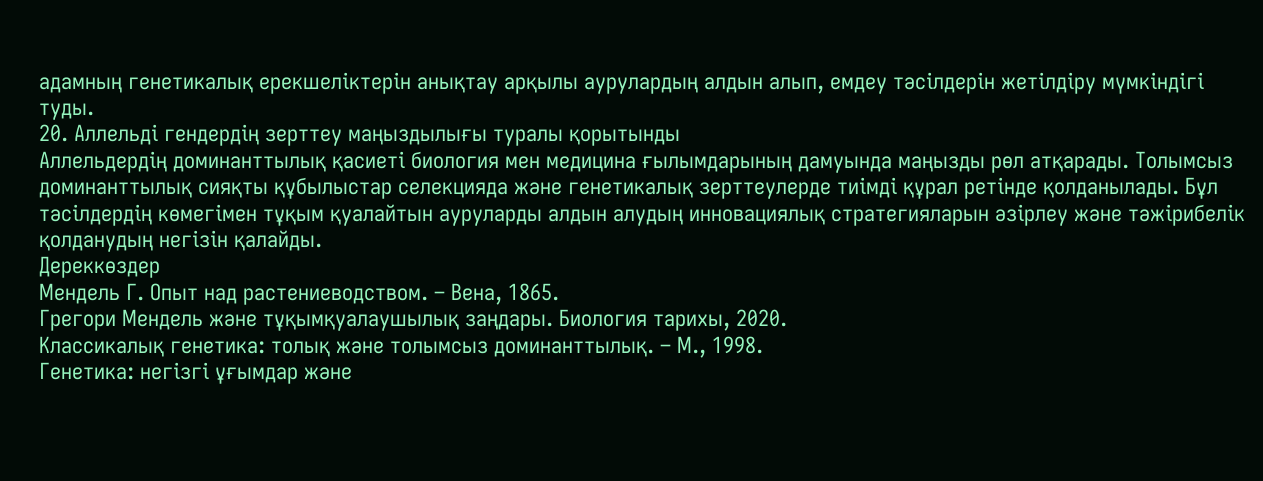адамның генетикалық ерекшеліктерін анықтау арқылы аурулардың алдын алып, емдеу тәсілдерін жетілдіру мүмкіндігі туды.
20. Аллельді гендердің зерттеу маңыздылығы туралы қорытынды
Аллельдердің доминанттылық қасиеті биология мен медицина ғылымдарының дамуында маңызды рөл атқарады. Толымсыз доминанттылық сияқты құбылыстар селекцияда және генетикалық зерттеулерде тиімді құрал ретінде қолданылады. Бұл тәсілдердің көмегімен тұқым қуалайтын ауруларды алдын алудың инновациялық стратегияларын әзірлеу және тәжірибелік қолданудың негізін қалайды.
Дереккөздер
Мендель Г. Опыт над растениеводством. – Вена, 1865.
Грегори Мендель және тұқымқуалаушылық заңдары. Биология тарихы, 2020.
Классикалық генетика: толық және толымсыз доминанттылық. – М., 1998.
Генетика: негізгі ұғымдар және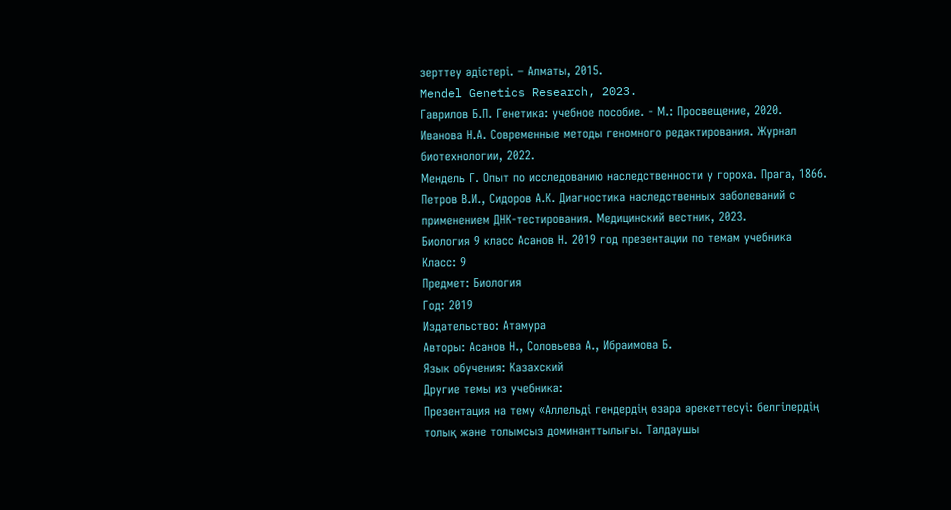зерттеу әдістері. – Алматы, 2015.
Mendel Genetics Research, 2023.
Гаврилов Б.П. Генетика: учебное пособие. - М.: Просвещение, 2020.
Иванова Н.А. Современные методы геномного редактирования. Журнал биотехнологии, 2022.
Мендель Г. Опыт по исследованию наследственности у гороха. Прага, 1866.
Петров В.И., Сидоров А.К. Диагностика наследственных заболеваний с применением ДНК-тестирования. Медицинский вестник, 2023.
Биология 9 класс Асанов Н. 2019 год презентации по темам учебника
Класс: 9
Предмет: Биология
Год: 2019
Издательство: Атамура
Авторы: Асанов Н., Соловьева А., Ибраимова Б.
Язык обучения: Казахский
Другие темы из учебника:
Презентация на тему «Аллельді гендердің өзара әрекеттесуі: белгілердің толық және толымсыз доминанттылығы. Талдаушы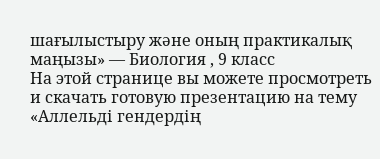шағылыстыру және оның практикалық маңызы» — Биология , 9 класс
На этой странице вы можете просмотреть и скачать готовую презентацию на тему «Аллельді гендердің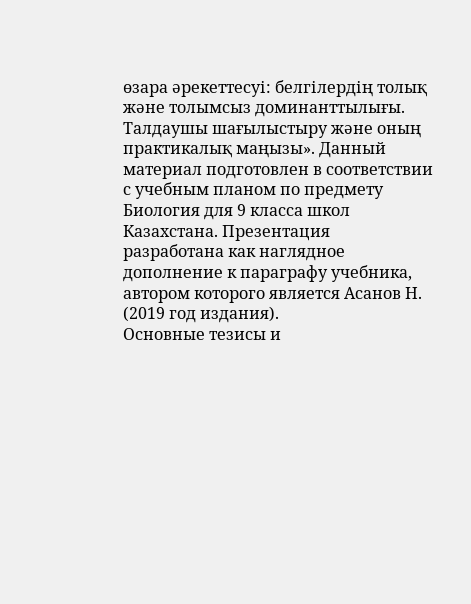өзара әрекеттесуі: белгілердің толық және толымсыз доминанттылығы. Талдаушы шағылыстыру және оның практикалық маңызы». Данный материал подготовлен в соответствии с учебным планом по предмету Биология для 9 класса школ Казахстана. Презентация разработана как наглядное дополнение к параграфу учебника, автором которого является Асанов Н. (2019 год издания).
Основные тезисы и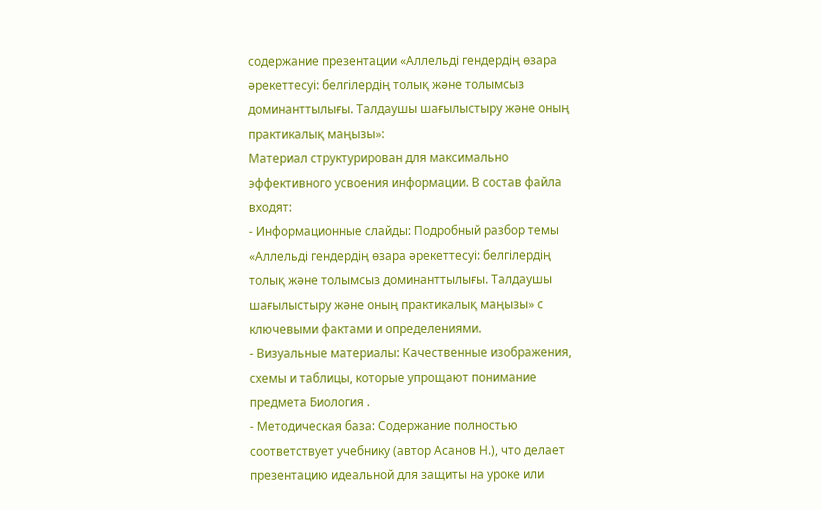содержание презентации «Аллельді гендердің өзара әрекеттесуі: белгілердің толық және толымсыз доминанттылығы. Талдаушы шағылыстыру және оның практикалық маңызы»:
Материал структурирован для максимально эффективного усвоения информации. В состав файла входят:
- Информационные слайды: Подробный разбор темы «Аллельді гендердің өзара әрекеттесуі: белгілердің толық және толымсыз доминанттылығы. Талдаушы шағылыстыру және оның практикалық маңызы» с ключевыми фактами и определениями.
- Визуальные материалы: Качественные изображения, схемы и таблицы, которые упрощают понимание предмета Биология .
- Методическая база: Содержание полностью соответствует учебнику (автор Асанов Н.), что делает презентацию идеальной для защиты на уроке или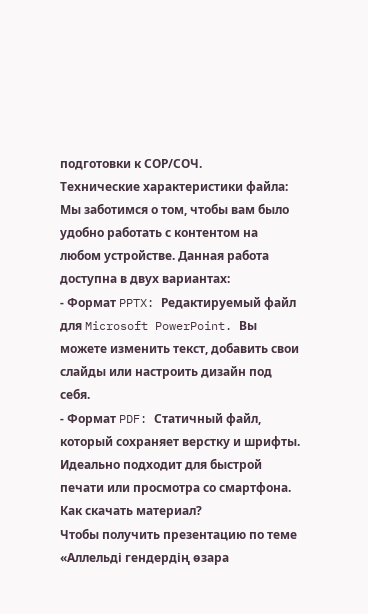подготовки к СОР/СОЧ.
Технические характеристики файла:
Мы заботимся о том, чтобы вам было удобно работать с контентом на любом устройстве. Данная работа доступна в двух вариантах:
- Формат PPTX: Редактируемый файл для Microsoft PowerPoint. Вы можете изменить текст, добавить свои слайды или настроить дизайн под себя.
- Формат PDF: Статичный файл, который сохраняет верстку и шрифты. Идеально подходит для быстрой печати или просмотра со смартфона.
Как скачать материал?
Чтобы получить презентацию по теме «Аллельді гендердің өзара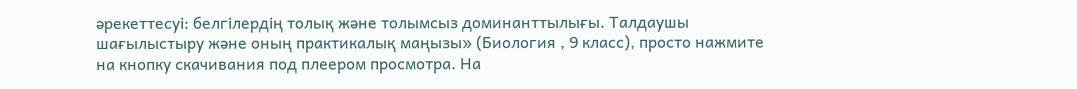әрекеттесуі: белгілердің толық және толымсыз доминанттылығы. Талдаушы шағылыстыру және оның практикалық маңызы» (Биология , 9 класс), просто нажмите на кнопку скачивания под плеером просмотра. На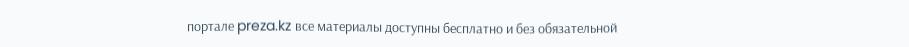портале preza.kz все материалы доступны бесплатно и без обязательной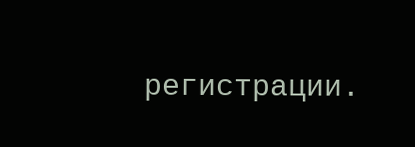регистрации.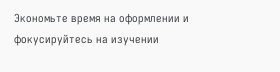Экономьте время на оформлении и фокусируйтесь на изучении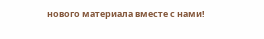нового материала вместе с нами!